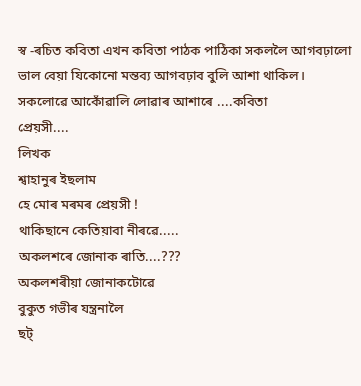স্ব -ৰচিত কবিতা এখন কবিতা পাঠক পাঠিকা সকললৈ আগবঢ়ালো ভাল বেয়া যিকোনো মন্তব্য আগবঢ়াব বুলি আশা থাকিল। সকলোৱে আকোঁৱালি লোৱাৰ আশাৰে ....কবিতা
প্ৰেয়সী....
লিখক
শ্বাহানুৰ ইছলাম
হে মোৰ মৰমৰ প্ৰেয়সী !
থাকিছানে কেতিয়াবা নীৰৱে.....
অকলশৰে জোনাক ৰাতি....???
অকলশৰীয়া জোনাকটোৱে
বুকুত গভীৰ যন্ত্ৰনালৈ
ছট্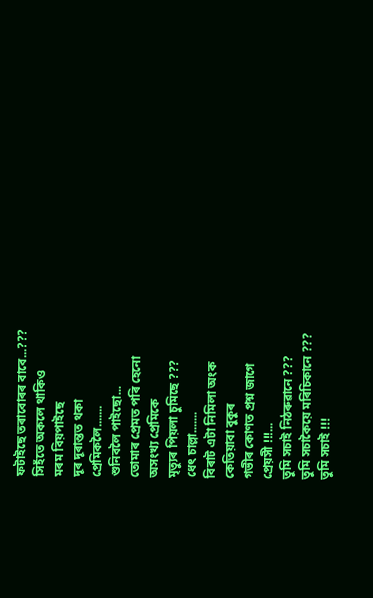ফটাইছে তৰাবোৰৰ বাবে...???
সিহঁতে অকলে থাকিও
মৰম বিয়পাইছে
দূৰ দূৰান্তত থকা
প্ৰেমিকলৈ.......
শুনিবলৈ পাইছো...
তোমাৰ প্ৰেমত পৰি হেনো
অসংখ্য প্ৰেমিকে
মৃত্যুৰ পিয়লা চুমিছে ???
ধেৎ চাল্লা.......
বিৰাট এটা নিমিলা অংক
কেতিয়াবা বুকুৰ
গভীৰ কোণত প্ৰশ্ন জাগে
প্ৰেয়সী !!!...
তুমি সচাই নিঠৰুৱানে ???
তুমি সচাকৈয়ে মৰিচিকানে ???
তুমি সচাই !!!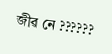জীৱ নে ??????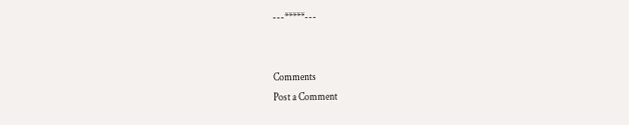---*****---


Comments
Post a Comment